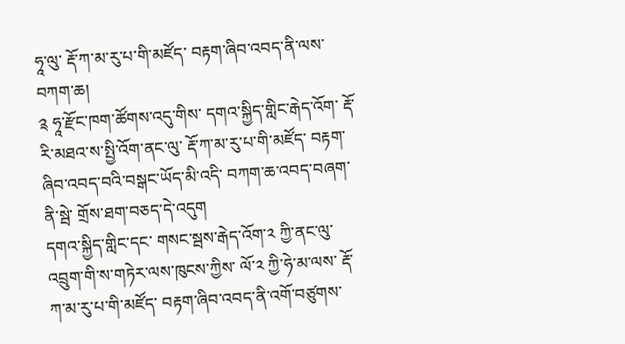ཧཱ་ལུ་ རྡོ་ཀ་མ་རུ་པ་གི་མཛོད་ བརྟག་ཞིབ་འབད་ནི་ལས་བཀག་ཆ།
༉ ཧཱ་རྫོང་ཁག་ཚོགས་འདུ་གིས་ དགའ་སྐྱིད་གླིང་རྒེད་འོག་ རྡོ་རི་མཐའ་ས་སྤྱི་འོག་ནང་ལུ་ རྡོ་ཀ་མ་རུ་པ་གི་མཛོད་ བརྟག་ཞིབ་འབད་བའི་བསྒང་ཡོད་མི་འདི་ བཀག་ཆ་འབད་བཞག་ནི་སྦེ་ གྲོས་ཐག་བཅད་དེ་འདུག
དགའ་སྐྱིད་གླིང་དང་ གསང་སྦས་རྒེད་འོག་༢ ཀྱི་ནང་ལུ་ འབྲུག་གི་ས་གཏེར་ལས་ཁུངས་ཀྱིས་ ལོ་༢ ཀྱི་ཧེ་མ་ལས་ རྡོ་ཀ་མ་རུ་པ་གི་མཛོད་ བརྟག་ཞིབ་འབད་ནི་འགོ་བཙུགས་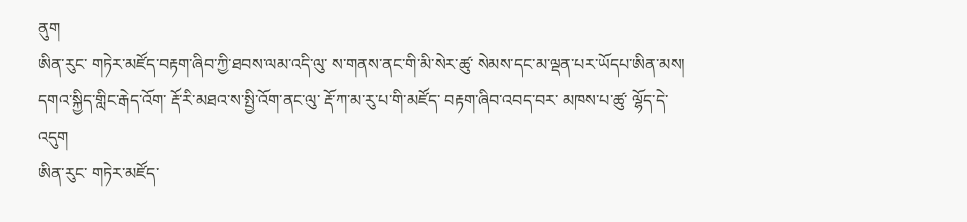ནུག
ཨིན་རུང་ གཏེར་མཛོད་བརྟག་ཞིབ་ཀྱི་ཐབས་ལམ་འདི་ལུ་ ས་གནས་ནང་གི་མི་སེར་ཚུ་ སེམས་དང་མ་ལྡན་པར་ཡོདཔ་ཨིན་མས།
དགའ་སྐྱིད་གླིང་རྒེད་འོག་ རྡོ་རི་མཐའ་ས་སྤྱི་འོག་ནང་ལུ་ རྡོ་ཀ་མ་རུ་པ་གི་མཛོད་ བརྟག་ཞིབ་འབད་བར་ མཁས་པ་ཚུ་ ལྷོད་དེ་འདུག
ཨིན་རུང་ གཏེར་མཛོད་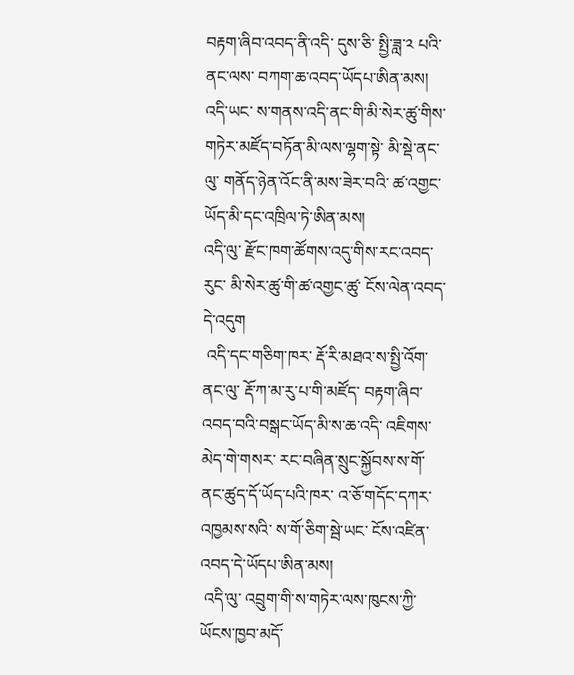བརྟག་ཞིབ་འབད་ནི་འདི་ དུས་ཅི་ སྤྱི་ཟླ་༢ པའི་ནང་ལས་ བཀག་ཆ་འབད་ཡོདཔ་ཨིན་མས།
འདི་ཡང་ ས་གནས་འདི་ནང་གི་མི་སེར་ཚུ་གིས་ གཏེར་མཛོད་བཏོན་མི་ལས་ལྷག་སྟེ་ མི་སྡེ་ནང་ལུ་ གནོད་ཉེན་འོང་ནི་མས་ཟེར་བའི་ ཚ་འགྱང་ཡོད་མི་དང་འཁྲིལ་ཏེ་ཨིན་མས།
འདི་ལུ་ རྫོང་ཁག་ཚོགས་འདུ་གིས་རང་འབད་རུང་ མི་སེར་ཚུ་གི་ཚ་འགྱང་ཚུ་ ངོས་ལེན་འབད་དེ་འདུག
 འདི་དང་གཅིག་ཁར་ རྡོ་རི་མཐའ་ས་སྤྱི་འོག་ནང་ལུ་ རྡོ་ཀ་མ་རུ་པ་གི་མཛོད་ བརྟག་ཞིབ་འབད་བའི་བསྒང་ཡོད་མི་ས་ཆ་འདི་ འཇིགས་མེད་གེ་གསར་ རང་བཞིན་སྲུང་སྐྱོབས་ས་གོ་ནང་ཚུད་དོ་ཡོད་པའི་ཁར་ འ་ཅོ་གདོང་དཀར་འཁྱམས་སའི་ ས་གོ་ཅིག་སྦེ་ཡང་ ངོས་འཛིན་འབད་དེ་ཡོདཔ་ཨིན་མས།
 འདི་ལུ་ འབྲུག་གི་ས་གཏེར་ལས་ཁུངས་ཀྱི་ ཡོངས་ཁྱབ་མདོ་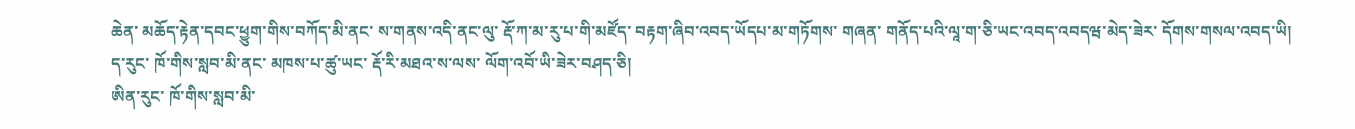ཆེན་ མཆོད་རྟེན་དབང་ཕྱུག་གིས་བཀོད་མི་ནང་ ས་གནས་འདི་ནང་ལུ་ རྡོ་ཀ་མ་རུ་པ་གི་མཛོད་ བརྟག་ཞིབ་འབད་ཡོདཔ་མ་གཏོགས་ གཞན་ གནོད་པའི་ལཱ་ག་ཅི་ཡང་འབད་འབདཝ་མེད་ཟེར་ དོགས་གསལ་འབད་ཡི།
ད་རུང་ ཁོ་གིས་སླབ་མི་ནང་ མཁས་པ་ཚུ་ཡང་ རྡོ་རི་མཐའ་ས་ལས་ ལོག་འབོ་ཡི་ཟེར་བཤད་ཅི།
ཨིན་རུང་ ཁོ་གིས་སླབ་མི་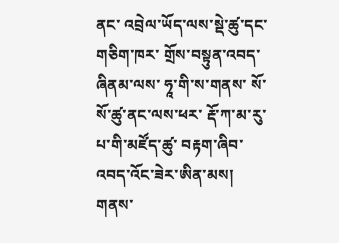ནང་ འབྲེལ་ཡོད་ལས་སྡེ་ཚུ་དང་གཅིག་ཁར་ གྲོས་བསྟུན་འབད་ཞིནམ་ལས་ ཧཱ་གི་ས་གནས་ སོ་སོ་ཚུ་ནང་ལས་ཕར་ རྡོ་ཀ་མ་རུ་པ་གི་མཛོད་ཚུ་ བརྟག་ཞིབ་འབད་འོང་ཟེར་ཨིན་མས།
གནས་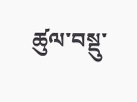ཚུལ་བསྡུ་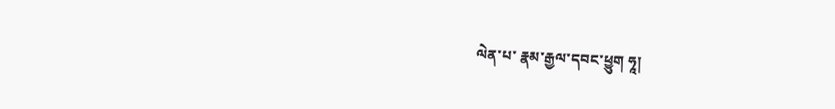ལེན་པ་ རྣམ་རྒྱལ་དབང་ཕྱུག ཧཱ།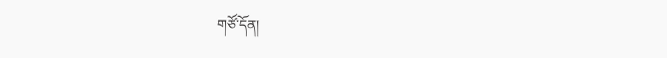གཙོ་དོན།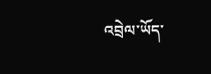འབྲེལ་ཡོད་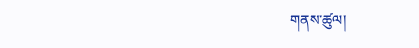གནས་ཚུལ།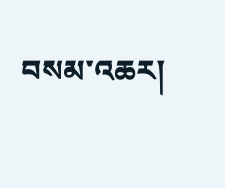བསམ་འཆར།